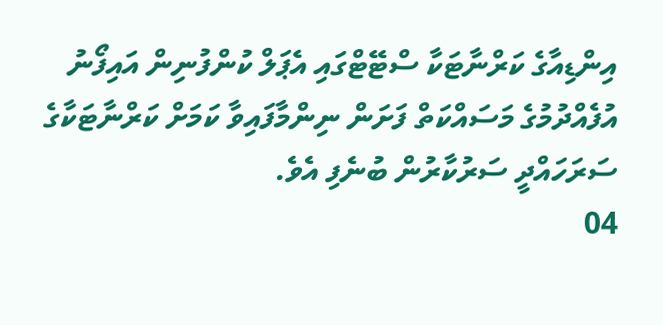އިންޑިއާގެ ކަރްނާޓަކާ ސްޓޭޓްގައި އެޕަލް ކުންފުނިން އައިފޯނު އުފެއްދުމުގެ މަސައްކަތް ފަށަން ނިންމާފައިވާ ކަމަށް ކަރްނާޓަކާގެ ސަރަހައްދީ ސަރުކާރުން ބުނެފި އެވެ.
04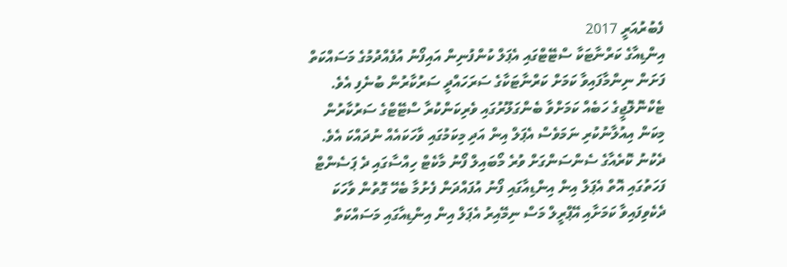ފެބުރުއަރީ 2017
އިންޑިއާގެ ކަރްނާޓަކާ ސްޓޭޓްގައި އެޕަލް ކުންފުނިން އައިފޯނު އުފެއްދުމުގެ މަސައްކަތް ފަށަން ނިންމާފައިވާ ކަމަށް ކަރްނާޓަކާގެ ސަރަހައްދީ ސަރުކާރުން ބުނެފި އެވެ.
ޓެކްނޮލޮޖީގެ ހަބެއް ކަމަށްވާ ބެންގަލޫރުގައި ވެރިކަންކުރާ ސްޓޭޓްގެ ސަރުކާރުން މިކަން އިއުލާނުކުރި ނަމަވެސް އެޕަލް އިން އަދި މިކަމުގައި ވާހަކައެއް ނުދައްކަ އެވެ.
ދެކުނު ކޮރެއާގެ ސެންސަންގަށް ވުރެ މޯބައިލް ފޯނު މާކެޓް ހިއްސާގައި ދެ ޕަސެންޓް ފަހަތުގައި އޮތް އެޕަލް އިން އިންޑިއާގައި ފޯނު އުފައްދަން ފެށުމާ ބެހޭ ގޮތުން ވާހަކަ ދެކެވިފައިވާ ކަމަށާއި އޭޕްރީލް މަސް ނިމޭއިރު އެޕަލް އިން އިންޑިއާގައި މަސައްކަތް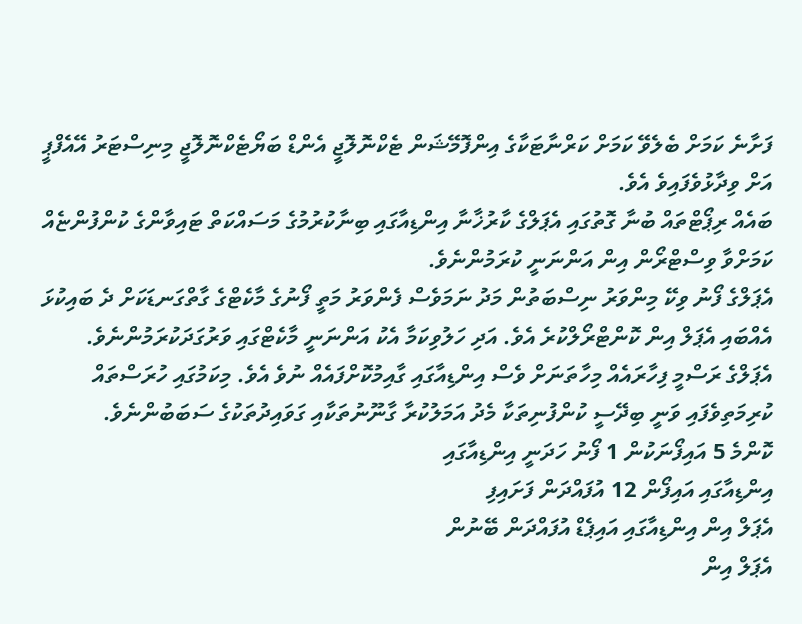ފަށާނެ ކަމަށް ބެލެވޭ ކަމަށް ކަރްނާޓަކާގެ އިންފޮމޭޝަން ޓެކްނޮލޮޖީ އެންޑް ބަޔޯޓެކްނޮލޮޖީ މިނިސްޓަރު އޭއެފްޕީ އަށް ވިދާޅުވެފައިވެ އެވެ.
ބައެއް ރިޕޯޓްތައް ބުނާ ގޮތުގައި އެޕަލްގެ ކާރުޚާނާ އިންޑިއާގައި ބިނާކުރުމުގެ މަސައްކަތް ޓައިވާންގެ ކުންފުންޏެއް ކަމަށްވާ ވިސްޓްރޯން އިން އަންނަނީ ކުރަމުންނެވެ.
އެޕަލްގެ ފޯނު ވިކޭ މިންވަރު ނިސްބަތުން މަދު ނަމަވެސް ފެންވަރު މަތީ ފޯނުގެ މާކެޓްގެ ގާތްގަނޑަކަށް ދެ ބައިކުޅަ އެއްބައި އެޕަލް އިން ކޮންޓްރޯލްކުރެ އެވެ. އަދި ހަލުވިކަމާ އެކު އަންނަނީ މާކެޓްގައި ވަރުގަދަކުރަމުންނެވެ.
އެޕަލްގެ ރަސްމީ ފިހާރައެއް މިހާތަނަށް ވެސް އިންޑިއާގައި ގާއިމުކޮށްފައެއް ނުވެ އެވެ. މިކަމުގައި ހުރަސްތައް ކުރިމަތިވެފައި ވަނީ ބިދޭސީ ކުންފުނިތަކާ މެދު އަމަލުކުރާ ގާނޫނުތަކާއި ގަވައިދުތަކުގެ ސަބަބުންނެވެ.
ކޮންމެ 5 އައިފޯނަކުން 1 ފޯނު ހަދަނީ އިންޑިއާގައި
އިންޑިއާގައި އައިފޯން 12 އުފައްދަން ފަށައިފި
އެޕަލް އިން އިންޑިއާގައި އައިޕެޑް އުފައްދަން ބޭނުން
އެޕަލް އިން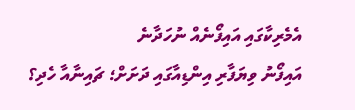އެމެރިކާގައި އައިފޯނެއް ނުހަދާނެ
އައިފޯނު ވިޔަފާރި އިންޑިއާގައި ދަށަށް؛ ޗައިނާއާ ހެދި؟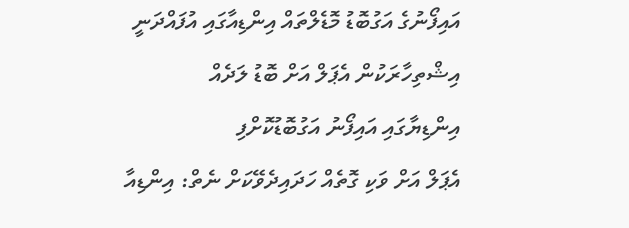އައިފޯނުގެ އަގުބޮޑު މޮޑެލްތައް އިންޑިއާގައި އުފައްދަނީ
އިޝްތިހާރަކުން އެޕަލް އަށް ބޮޑު ލަދެއް
އިންޑިޔާގައި އައިފޯނު އަގުބޮޑުކޮށްފި
އެޕަލް އަށް ވަކި ގޮތެއް ހަދައިދެވޭކަށް ނެތް: އިންޑިއާ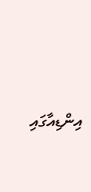އިންޑިއާގައި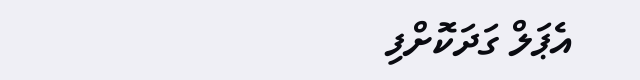އެޕަލް ގަދަކޮށްފި